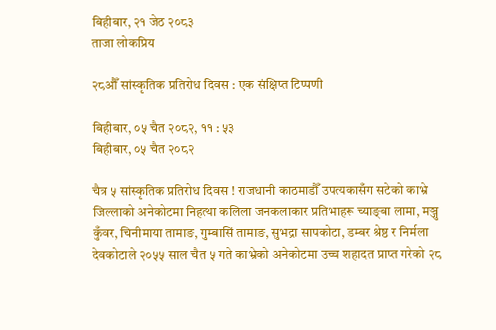बिहीबार, २१ जेठ २०८३
ताजा लोकप्रिय

२८औँ सांस्कृतिक प्रतिरोध दिवस : एक संक्षिप्त टिप्पणी

बिहीबार, ०५ चैत २०८२, ११ : ५३
बिहीबार, ०५ चैत २०८२

चैत्र ५ सांस्कृतिक प्रतिरोध दिवस ! राजधानी काठमाडौँ उपत्यकासँग सटेको काभ्रे जिल्लाको अनेकोटमा निहत्था कलिला जनकलाकार प्रतिभाहरू च्याङ्बा लामा, मञ्जु कुँवर, चिनीमाया तामाङ, गुम्बासिं तामाङ, सुभद्रा सापकोटा, डम्बर श्रेष्ठ र निर्मला देवकोटाले २०५५ साल चैत ५ गते काभ्रेको अनेकोटमा उच्च शहादत प्राप्त गरेको २८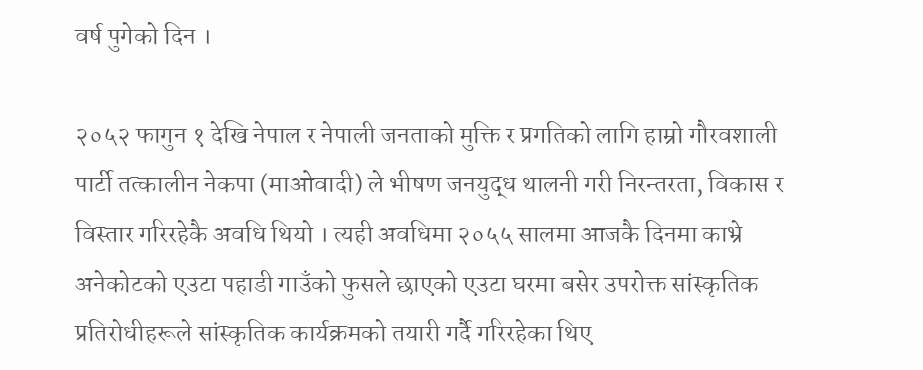वर्ष पुगेको दिन ।

२०५२ फागुन १ देखि नेपाल र नेपाली जनताको मुक्ति र प्रगतिको लागि हाम्रो गौरवशाली पार्टी तत्कालीन नेकपा (माओवादी) ले भीषण जनयुद्ध थालनी गरी निरन्तरता, विकास र विस्तार गरिरहेकै अवधि थियो । त्यही अवधिमा २०५५ सालमा आजकै दिनमा काभ्रे अनेकोटको एउटा पहाडी गाउँको फुसले छाएको एउटा घरमा बसेर उपरोक्त सांस्कृतिक प्रतिरोधीहरूले सांस्कृतिक कार्यक्रमको तयारी गर्दै गरिरहेका थिए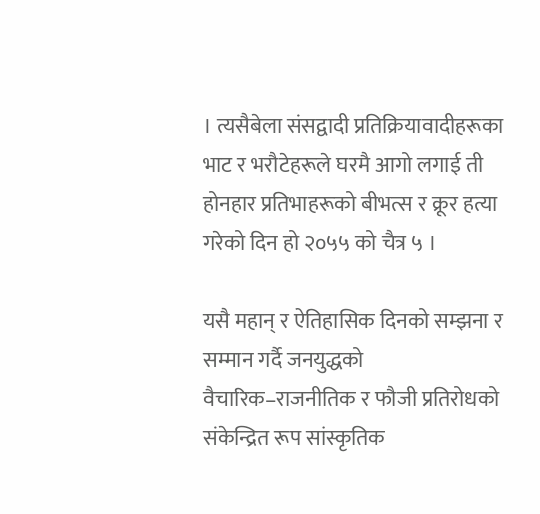। त्यसैबेला संसद्वादी प्रतिक्रियावादीहरूका भाट र भरौटेहरूले घरमै आगो लगाई ती होनहार प्रतिभाहरूको बीभत्स र क्रूर हत्या गरेको दिन हो २०५५ को चैत्र ५ ।

यसै महान् र ऐतिहासिक दिनको सम्झना र सम्मान गर्दै जनयुद्धको वैचारिक–राजनीतिक र फौजी प्रतिरोधको संकेन्द्रित रूप सांस्कृतिक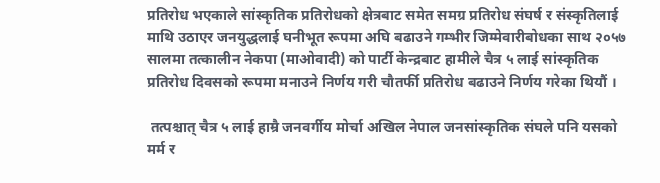प्रतिरोध भएकाले सांस्कृतिक प्रतिरोधको क्षेत्रबाट समेत समग्र प्रतिरोध संघर्ष र संस्कृतिलाई माथि उठाएर जनयुद्धलाई घनीभूत रूपमा अघि बढाउने गम्भीर जिम्मेवारीबोधका साथ २०५७ सालमा तत्कालीन नेकपा (माओवादी) को पार्टी केन्द्रबाट हामीले चैत्र ५ लाई सांस्कृतिक प्रतिरोध दिवसको रूपमा मनाउने निर्णय गरी चौतर्फी प्रतिरोध बढाउने निर्णय गरेका थियौं ।

 तत्पश्चात् चैत्र ५ लाई हाम्रै जनवर्गीय मोर्चा अखिल नेपाल जनसांस्कृतिक संघले पनि यसको मर्म र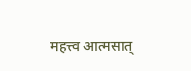महत्त्व आत्मसात्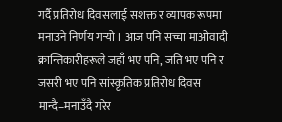गर्दै प्रतिरोध दिवसलाई सशक्त र व्यापक रूपमा मनाउने निर्णय गर्‍यो । आज पनि सच्चा माओवादी क्रान्तिकारीहरूले जहाँ भए पनि, जति भए पनि र जसरी भए पनि सांस्कृतिक प्रतिरोध दिवस मान्दै–मनाउँदै गरेर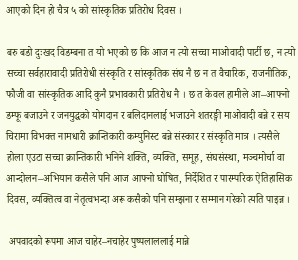आएको दिन हो चैत्र ५ को सांस्कृतिक प्रतिरोध दिवस ।

बरु बडो दुःखद विडम्बना त यो भएको छ कि आज न त्यो सच्चा माओवादी पार्टी छ, न त्यो सच्चा सर्वहारावादी प्रतिरोधी संस्कृति र सांस्कृतिक संघ नै छ न त वैचारिक, राजनीतिक, फौजी वा सांस्कृतिक आदि कुनै प्रभावकारी प्रतिरोध नै । छ त केवल हामीले आ–आफ्नो डम्फू बजाउने र जनयुद्धको योगदान र बलिदानलाई भजाउने शतरङ्गी माओवादी बन्ने र सय चिरामा विभक्त नामधारी क्रान्तिकारी कम्युनिस्ट बन्ने संस्कार र संस्कृति मात्र । त्यसैले होला एउटा सच्चा क्रान्तिकारी भनिने शक्ति, व्यक्ति, समूह, संघसंस्था, मञ्चमोर्चा वा आन्दोलन–अभियान कसैले पनि आज आफ्नो घोषित, निर्देशित र पारम्परिक ऐतिहासिक दिवस, व्यक्तित्व वा नेतृत्वभन्दा अरू कसैको पनि सम्झना र सम्मान गरेको त्यति पाइन्न ।

 अपवादको रूपमा आज चाहेर–नचाहेर पुष्पलाललाई मान्ने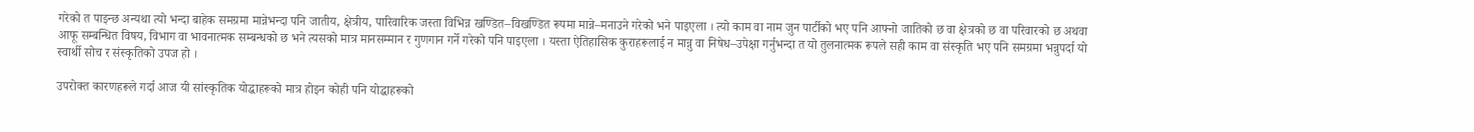गरेको त पाइन्छ अन्यथा त्यो भन्दा बाहेक समग्रमा मान्नेभन्दा पनि जातीय, क्षेत्रीय, पारिवारिक जस्ता विभिन्न खण्डित–विखण्डित रूपमा मान्ने–मनाउने गरेको भने पाइएला । त्यो काम वा नाम जुन पार्टीको भए पनि आफ्नो जातिको छ वा क्षेत्रको छ वा परिवारको छ अथवा आफू सम्बन्धित विषय, विभाग वा भावनात्मक सम्बन्धको छ भने त्यसको मात्र मानसम्मान र गुणगान गर्ने गरेको पनि पाइएला । यस्ता ऐतिहासिक कुराहरूलाई न मान्नु वा निषेध–उपेक्षा गर्नुभन्दा त यो तुलनात्मक रूपले सही काम वा संस्कृति भए पनि समग्रमा भन्नुपर्दा यो स्वार्थी सोच र संस्कृतिको उपज हो ।

उपरोक्त कारणहरूले गर्दा आज यी सांस्कृतिक योद्धाहरूको मात्र होइन कोही पनि योद्धाहरूको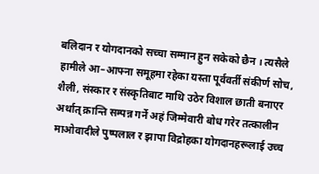बलिदान र योगदानको सच्चा सम्मान हुन सकेको छैन । त्यसैले हामीले आ–आफ्ना समूहमा रहेका यस्ता पूर्ववर्ती संकीर्ण सोच, शैली, संस्कार र संस्कृतिबाट माथि उठेर विशाल छाती बनाएर अर्थात् क्रान्ति सम्पन्न गर्ने अहं जिम्मेवारी बोध गरेर तत्कालीन माओवादीले पुष्पलाल र झापा विद्रोहका योगदानहरूलाई उच्च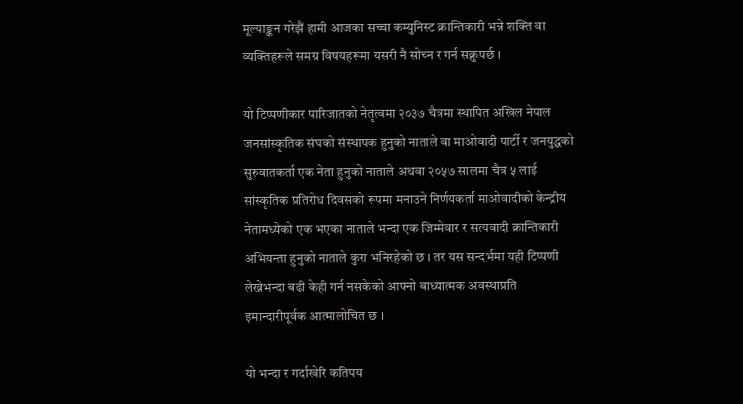मूल्याङ्कन गरेझैं हामी आजका सच्चा कम्युनिस्ट क्रान्तिकारी भन्ने शक्ति वा व्यक्तिहरूले समग्र विषयहरूमा यसरी नै सोच्न र गर्न सक्नुपर्छ ।

यो टिप्पणीकार पारिजातको नेतृत्वमा २०३७ चैत्रमा स्थापित अखिल नेपाल जनसांस्कृतिक संघको संस्थापक हुनुको नाताले वा माओवादी पार्टी र जनयुद्धको सुरुवातकर्ता एक नेता हुनुको नाताले अथवा २०५७ सालमा चैत्र ५ लाई सांस्कृतिक प्रतिरोध दिवसको रूपमा मनाउने निर्णयकर्ता माओवादीको केन्द्रीय नेतामध्येको एक भएका नाताले भन्दा एक जिम्मेवार र सत्यवादी क्रान्तिकारी अभियन्ता हुनुको नाताले कुरा भनिरहेको छ । तर यस सन्दर्भमा यही टिप्पणी लेख्नेभन्दा बढी केही गर्न नसकेको आफ्नो बाध्यात्मक अवस्थाप्रति इमान्दारीपूर्वक आत्मालोचित छ ।

यो भन्दा र गर्दाखेरि कतिपय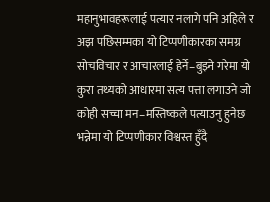महानुभावहरूलाई पत्यार नलागे पनि अहिले र अझ पछिसम्मका यो टिप्पणीकारका समग्र सोचविचार र आचारलाई हेर्ने–बुझ्ने गरेमा यो कुरा तथ्यको आधारमा सत्य पत्ता लगाउने जो कोही सच्चा मन–मस्तिष्कले पत्याउनु हुनेछ भन्नेमा यो टिप्पणीकार विश्वस्त हुँदै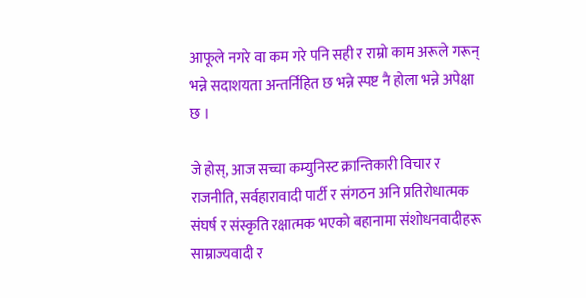आफूले नगरे वा कम गरे पनि सही र राम्रो काम अरूले गरून् भन्ने सदाशयता अन्तर्निहित छ भन्ने स्पष्ट नै होला भन्ने अपेक्षा छ ।

जे होस्, आज सच्चा कम्युनिस्ट क्रान्तिकारी विचार र राजनीति, सर्वहारावादी पार्टी र संगठन अनि प्रतिरोधात्मक संघर्ष र संस्कृति रक्षात्मक भएको बहानामा संशोधनवादीहरू साम्राज्यवादी र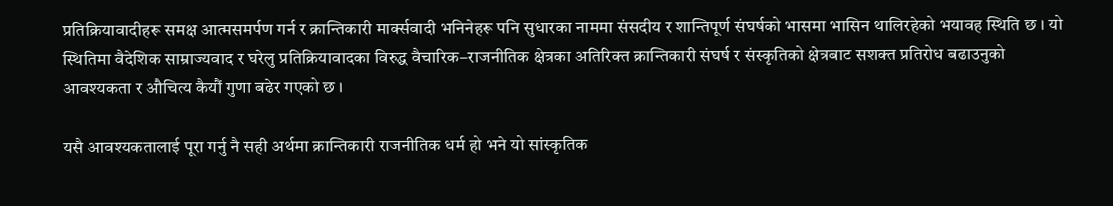प्रतिक्रियावादीहरू समक्ष आत्मसमर्पण गर्न र क्रान्तिकारी मार्क्सवादी भनिनेहरू पनि सुधारका नाममा संसदीय र शान्तिपूर्ण संघर्षको भासमा भासिन थालिरहेको भयावह स्थिति छ । यो स्थितिमा वैदेशिक साम्राज्यवाद र घरेलु प्रतिक्रियावादका विरुद्ध वैचारिक–राजनीतिक क्षेत्रका अतिरिक्त क्रान्तिकारी संघर्ष र संस्कृतिको क्षेत्रबाट सशक्त प्रतिरोध बढाउनुको आवश्यकता र औचित्य कैयौं गुणा बढेर गएको छ ।

यसै आवश्यकतालाई पूरा गर्नु नै सही अर्थमा क्रान्तिकारी राजनीतिक धर्म हो भने यो सांस्कृतिक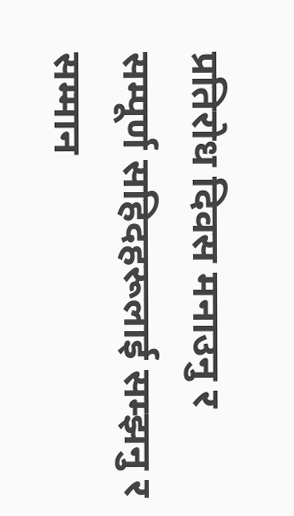प्रतिरोध दिवस मनाउनु र सम्पूर्ण सहिदहरूलाई सम्झनु र सम्मान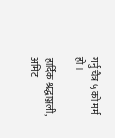गर्नु चैत्र ५ को मर्म हो ।

हार्दिक श्रद्धाञ्जली, अमिट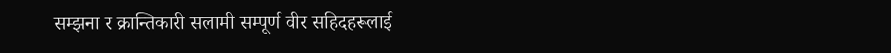सम्झना र क्रान्तिकारी सलामी सम्पूर्ण वीर सहिदहरूलाई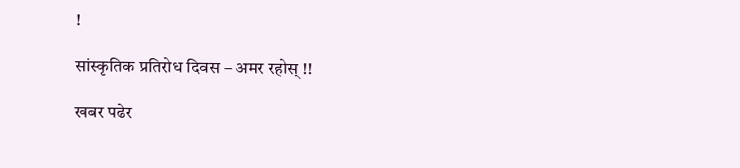!

सांस्कृतिक प्रतिरोध दिवस – अमर रहोस् !!

खबर पढेर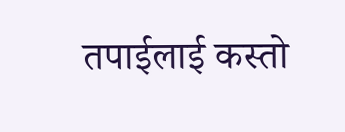तपाईलाई कस्तो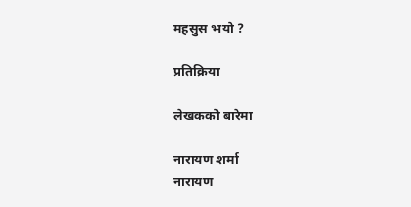महसुस भयो ?

प्रतिक्रिया

लेखकको बारेमा

नारायण शर्मा
नारायण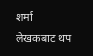शर्मा
लेखकबाट थप